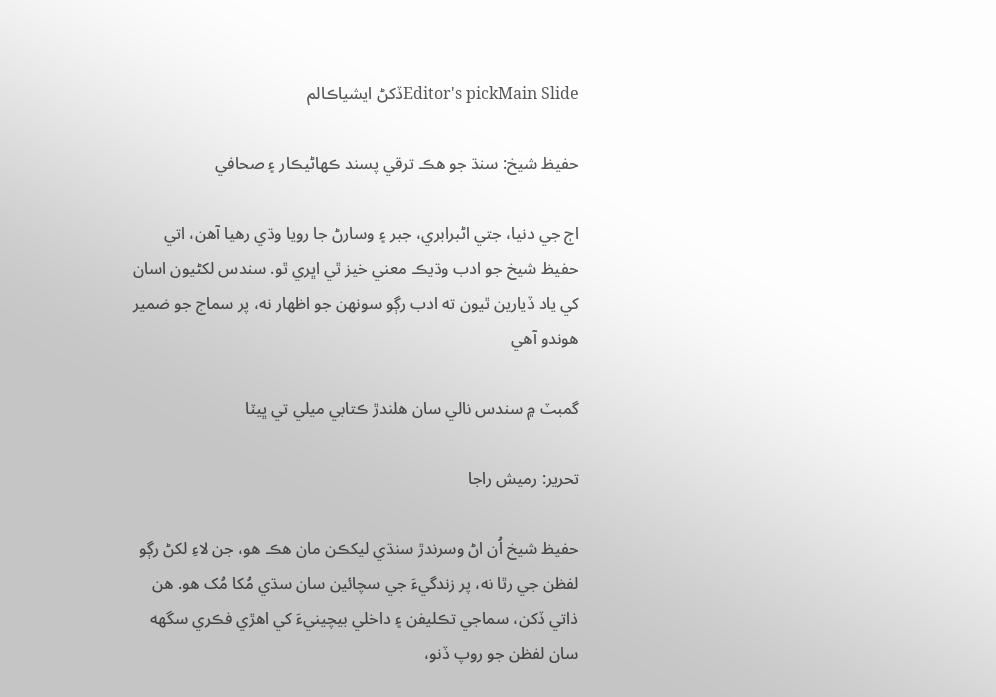Editor's pickMain Slideڏکڻ ايشياڪالم

حفيظ شيخ: سنڌ جو ھڪ ترقي پسند ڪھاڻيڪار ۽ صحافي

اڄ جي دنيا، جتي اڻبرابري، جبر ۽ وسارڻ جا رويا وڌي رهيا آهن، اتي حفيظ شيخ جو ادب وڌيڪ معني خيز ٿي اڀري ٿو. سندس لکڻيون اسان کي ياد ڏيارين ٿيون ته ادب رڳو سونهن جو اظهار نه، پر سماج جو ضمير هوندو آهي

گمبٽ ۾ سندس نالي سان ھلندڙ ڪتابي ميلي تي ڀيٽا

تحرير: رميش راجا

حفيظ شيخ اُن اڻ وسرندڙ سنڌي ليکڪن مان ھڪ ھو، جن لاءِ لکڻ رڳو لفظن جي رٿا نه، پر زندگيءَ جي سچائين سان سڌي مُکا مُک ھو. ھن ذاتي ڏکن، سماجي تڪليفن ۽ داخلي بيچينيءَ کي اهڙي فڪري سگهه سان لفظن جو روپ ڏنو،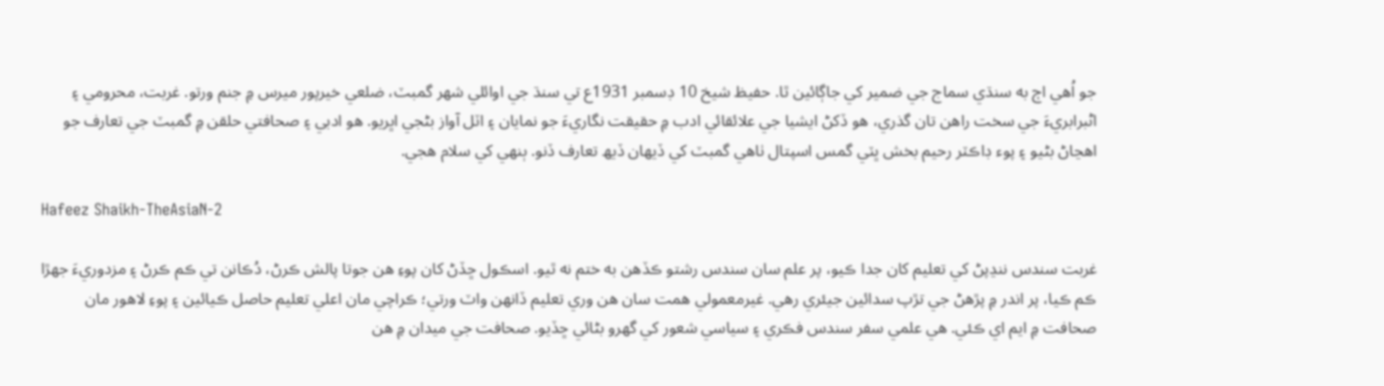جو اُهي اڄ به سنڌي سماج جي ضمير کي جاڳائين ٿا. حفيظ شيخ 10 ڊسمبر 1931ع تي سنڌ جي اوائلي شھر گمبٽ، ضلعي خيرپور ميرس ۾ جنم ورتو. غربت، محرومي ۽ اڻبرابريءَ جي سخت راهن تان گذري، ھو ڏکڻ ايشيا جي علائقائي ادب ۾ حقيقت نگاريءَ جو نمايان ۽ اٽل آواز بڻجي اڀريو. ھو ادبي ۽ صحافتي حلقن ۾ گمبٽ جي تعارف جو اھڃاڻ بڻيو ۽ پوء ڊاڪٽر رحيم بخش ڀٽي گمس اسپتال ٺاھي گمبٽ کي ڏيھان ڏيھ تعارف ڏنو. ٻنھي کي سلام ھجي.

Hafeez Shaikh-TheAsiaN-2

غربت سندس ننڍپڻ کي تعليم کان جدا ڪيو، پر علم سان سندس رشتو ڪڏهن به ختم نه ٿيو. اسڪول ڇڏڻ کان پوءِ هن جوتا پالش ڪرڻ، دُڪانن تي ڪم ڪرڻ ۽ مزدوريءَ جهڙا ڪم ڪيا، پر اندر ۾ پڙهڻ جي تڙپ سدائين جيئري رهي. غيرمعمولي همت سان هن وري تعليم ڏانهن واٽ ورتي؛ ڪراچي مان اعلي تعليم حاصل ڪيائين ۽ پوءِ لاھور مان صحافت ۾ ايم اي ڪئي. هي علمي سفر سندس فڪري ۽ سياسي شعور کي گهرو بڻائي ڇڏيو. صحافت جي ميدان ۾ هن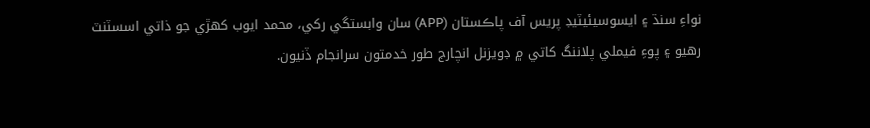نواءِ سنڌ ۽ ايسوسيئيٽيڊ پريس آف پاڪستان (APP) سان وابستگي رکي، محمد ايوب کهڙي جو ذاتي اسسٽنٽ رهيو ۽ پوءِ فيملي پلاننگ کاتي ۾ ڊويزنل انچارج طور خدمتون سرانجام ڏنيون.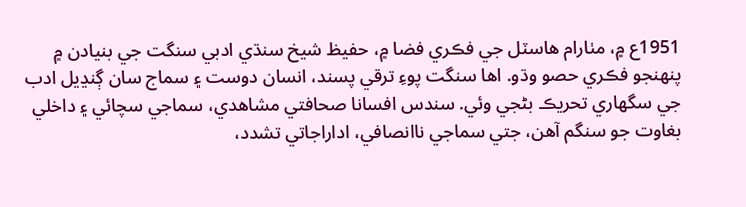1951ع ۾، مٺارام هاسٽل جي فڪري فضا ۾، حفيظ شيخ سنڌي ادبي سنگت جي بنيادن ۾ پنهنجو فڪري حصو وڌو. اها سنگت پوءِ ترقي پسند، انسان دوست ۽ سماج سان ڳنڍيل ادب جي سگهاري تحريڪ بڻجي وئي. سندس افسانا صحافتي مشاهدي، سماجي سچائي ۽ داخلي بغاوت جو سنگم آهن، جتي سماجي ناانصافي، اداراجاتي تشدد،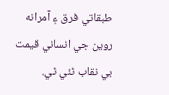طبقاتي فرق ۽ آمرانه روين جي انساني قيمت بي نقاب ٿئي ٿي.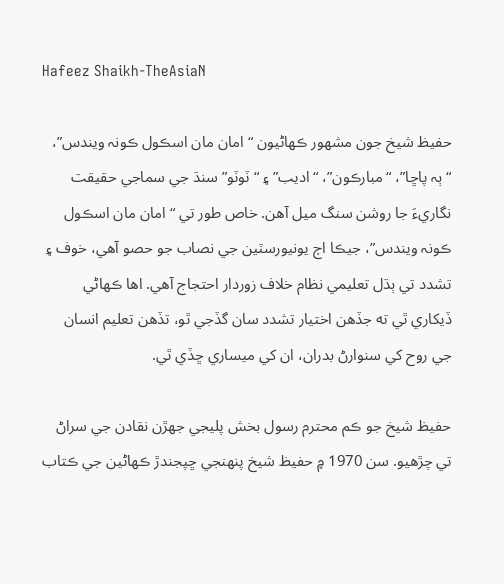Hafeez Shaikh-TheAsiaN

حفيظ شيخ جون مشھور ڪھاڻيون “امان مان اسڪول ڪونہ ويندس”، “ٻہ پاڇا”، “مبارڪون”، “اديب” ۽ “ٽوٽو” سنڌ جي سماجي حقيقت نگاريءَ جا روشن سنگ ميل آهن. خاص طور تي “امان مان اسڪول ڪونہ ويندس”، جيڪا اڄ يونيورسٽين جي نصاب جو حصو آهي، خوف ۽ تشدد تي ٻڌل تعليمي نظام خلاف زوردار احتجاج آهي. اها ڪھاڻي ڏيکاري ٿي ته جڏهن اختيار تشدد سان گڏجي ٿو، تڏهن تعليم انسان جي روح کي سنوارڻ بدران، ان کي ميساري ڇڏي ٿي.

حفيظ شيخ جو ڪم محترم رسول بخش پليجي جھڙن نقادن جي سراڻ تي چڙھيو. سن 1970 ۾ حفيظ شيخ پنھنجي ڇپجندڙ ڪھاڻين جي ڪتاب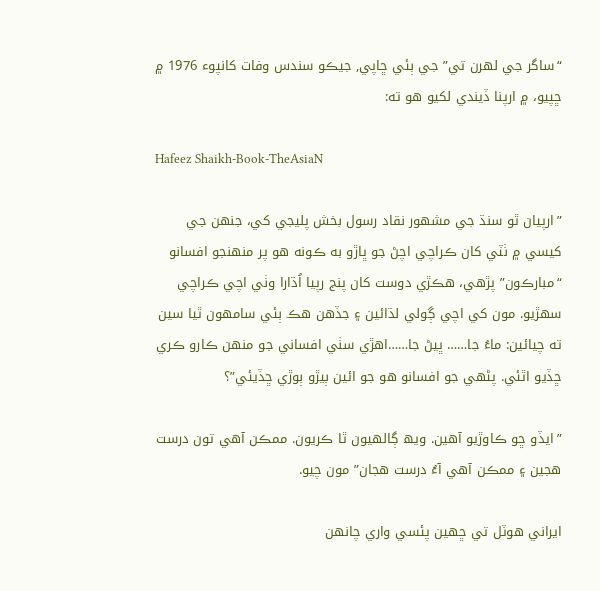“ساگر جي لھرن تي” جي ٻئي ڇاپي, جيڪو سندس وفات کانپوء 1976 ۾ ڇپيو، ۾ ارپنا ڏيندي لکيو ھو ته:

Hafeez Shaikh-Book-TheAsiaN

”ارپيان ٿو سنڌ جي مشھور نقاد رسول بخش پليجي کي، جنهن جي کيسي ۾ ٺٽي کان ڪراچي اچڻ جو ڀاڙو به ڪونه ھو پر منهنجو افسانو “مبارڪون” پڙهي، هڪڙي دوست کان پنج رپيا اُڌارا وٺي اچي ڪراچي سھڙيو. مون کي اچي ڳولي لڌائين ۽ جڏھن ھڪ ٻئي سامھون ٿيا سين ته چيائين: ماءُ جا…… ڀيڻ جا……اهڙي سٺي افساني جو منھن ڪارو ڪري ڇڏيو اٿئي. پڻھي جو افسانو ھو جو ائين ٻيڙو ٻوڙي ڇڏيئي”؟

”ايڏو ڇو ڪاوڙيو آھين. ويھ ڳالھيون ٿا ڪريون. ممڪن آھي تون درست ھجين ۽ ممڪن آھي آءُ درست ھجان” مون چيو.

ايراني ھوٽل تي ڇھين پئسي واري چانھن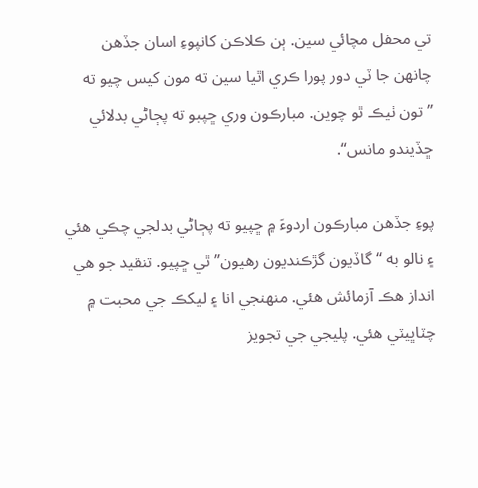تي محفل مچائي سين. ٻن ڪلاڪن کانپوءِ اسان جڏھن چانھن جا ٽي دور پورا ڪري اٿيا سين ته مون کيس چيو ته ”تون ٺيڪ ٿو چوين. مبارڪون وري ڇپبو ته پڄاڻي بدلائي ڇڏيندو مانس“.

پوءِ جڏھن مبارڪون اردوءَ ۾ ڇپيو ته پڄاڻي بدلجي چڪي ھئي ۽ نالو به “گاڏيون گڙڪنديون رھيون” ٿي ڇپيو. تنقيد جو ھي انداز ھڪ آزمائش ھئي. منھنجي انا ۽ ليکڪ جي محبت ۾ چٽاڀيٽي ھئي. پليجي جي تجويز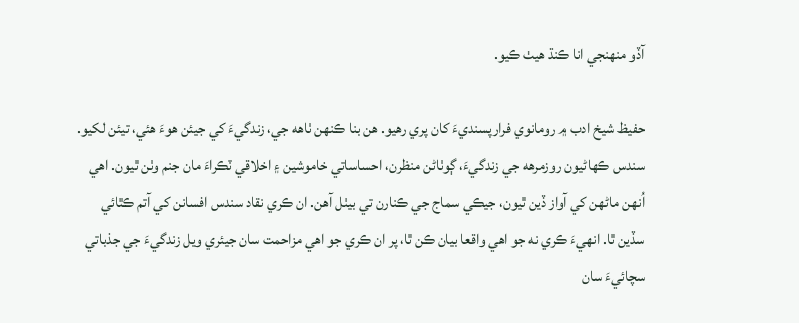آڏو منھنجي انا ڪنڌ ھيٺ ڪيو.

حفيظ شيخ ادب ۾ رومانوي فرارپسنديءَ کان پري رهيو. هن بنا ڪنهن ٺاهه جي، زندگيءَ کي جيئن هوءَ هئي، تيئن لکيو. سندس ڪھاڻيون روزمرهه جي زندگيءَ، ڳوٺاڻن منظرن، احساساتي خاموشين ۽ اخلاقي ٽڪراءَ مان جنم وٺن ٿيون. اهي اُنهن ماڻهن کي آواز ڏين ٿيون، جيڪي سماج جي ڪنارن تي بيٺل آهن. ان ڪري نقاد سندس افسانن کي آتم ڪٿائي سڏين ٿا. انھيءَ ڪري نه جو اهي واقعا بيان ڪن ٿا، پر ان ڪري جو اهي مزاحمت سان جيئري ويل زندگيءَ جي جذباتي سچائيءَ سان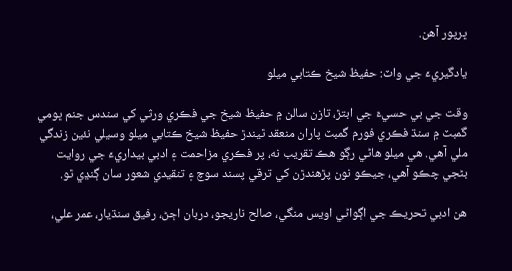ڀرپور آهن.

يادگيريءَ جي واٽ: حفيظ شيخ ڪتابي ميلو

وقت جي بي حسيءَ جي ابتڙ، تازن سالن ۾ حفيظ شيخ جي فڪري ورثي کي سندس جنم ڀومي گمبٽ ۾ سنڌ فڪري فورم گمبٽ پاران منعقد ٿيندڙ حفيظ شيخ ڪتابي ميلو وسيلي نئين زندگي ملي آهي. هي ميلو هاڻي رڳو هڪ تقريب نه، پر فڪري مزاحمت ۽ ادبي بيداريءَ جي روايت بڻجي چڪو آهي، جيڪو نون پڙهندڙن کي ترقي پسند سوچ ۽ تنقيدي شعور سان ڳنڍي ٿو.

هن ادبي تحريڪ جي اڳواڻي اويس منگي، صالح ناريجو، دربان اڄڻ، رفيق سنڌيار، عمر علي،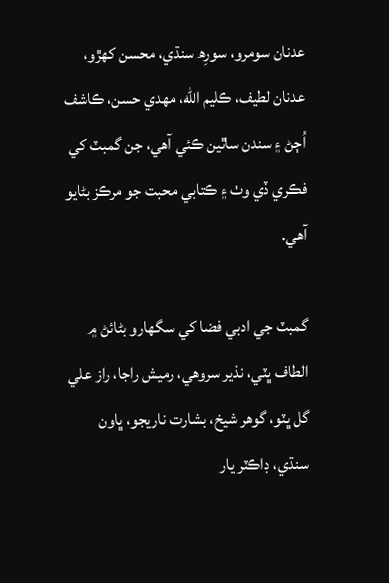عدنان سومرو، سورِھ سنڌي، محسن کهڙو، عدنان لطيف، ڪليم الله، مهدي حسن، ڪاشف اُڄڻ ۽ سندن ساٿين ڪئي آهي، جن گمبٽ کي فڪري ڏي وٺ ۽ ڪتابي محبت جو مرڪز بڻايو آهي.

گمبٽ جي ادبي فضا کي سگهارو بڻائڻ ۾ الطاف ڀٽي، نذير سروهي، رميش راجا، راز علي گل ڀٽو، گوهر شيخ، بشارت ناريجو، ڀاون سنڌي، ڊاڪٽر يار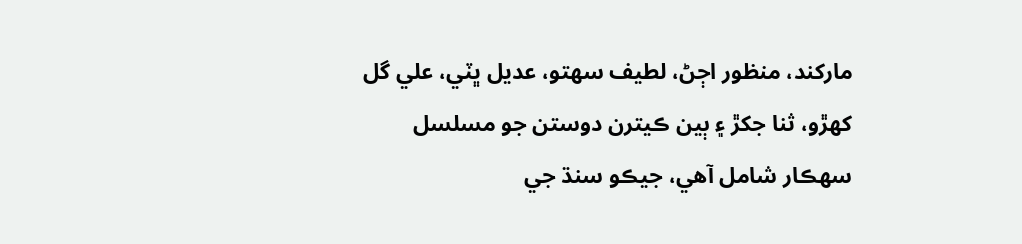مارکند، منظور اڄڻ، لطيف سھتو، عديل ڀٽي، علي گل کهڙو، ثنا جکڙ ۽ ٻين ڪيترن دوستن جو مسلسل سهڪار شامل آهي، جيڪو سنڌ جي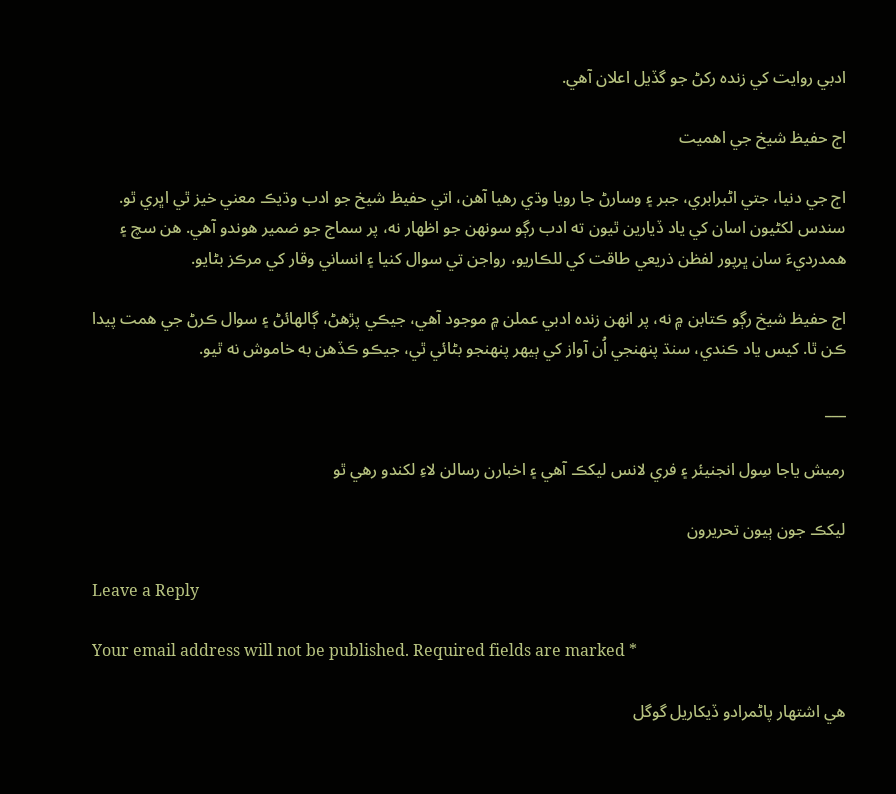ادبي روايت کي زنده رکڻ جو گڏيل اعلان آهي.

اڄ حفيظ شيخ جي اهميت

اڄ جي دنيا، جتي اڻبرابري، جبر ۽ وسارڻ جا رويا وڌي رهيا آهن، اتي حفيظ شيخ جو ادب وڌيڪ معني خيز ٿي اڀري ٿو. سندس لکڻيون اسان کي ياد ڏيارين ٿيون ته ادب رڳو سونهن جو اظهار نه، پر سماج جو ضمير هوندو آهي. هن سچ ۽ همدرديءَ سان ڀرپور لفظن ذريعي طاقت کي للڪاريو، رواجن تي سوال کنيا ۽ انساني وقار کي مرڪز بڻايو.

اڄ حفيظ شيخ رڳو ڪتابن ۾ نه، پر انهن زنده ادبي عملن ۾ موجود آهي، جيڪي پڙهڻ، ڳالهائڻ ۽ سوال ڪرڻ جي همت پيدا ڪن ٿا. کيس ياد ڪندي، سنڌ پنهنجي اُن آواز کي ٻيهر پنهنجو بڻائي ٿي، جيڪو ڪڏهن به خاموش نه ٿيو.

___

رميش ياجا سِول انجنيئر ۽ فري لانس ليکڪ آھي ۽ اخبارن رسالن لاءِ لکندو رھي ٿو

ليکڪ جون ٻيون تحريرون

Leave a Reply

Your email address will not be published. Required fields are marked *

هي اشتهار پاڻمرادو ڏيکاريل گوگل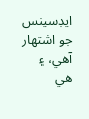ايڊسينس جو اشتهار آهي، ۽ هي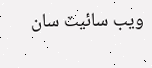ويب سائيٽ سان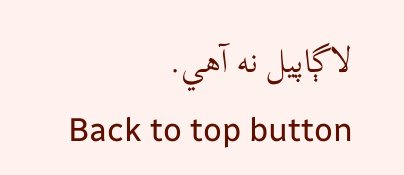لاڳاپيل نه آهي.
Back to top button